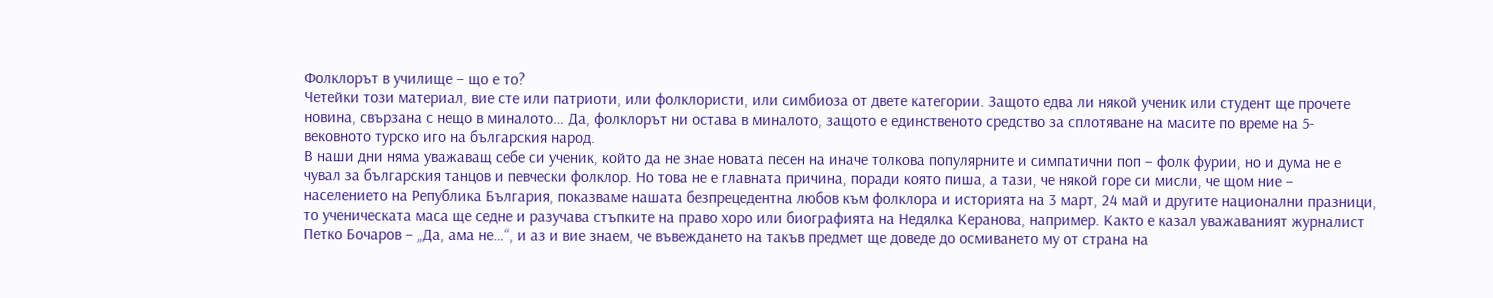Фолклорът в училище – що е то?
Четейки този материал, вие сте или патриоти, или фолклористи, или симбиоза от двете категории. Защото едва ли някой ученик или студент ще прочете новина, свързана с нещо в миналото… Да, фолклорът ни остава в миналото, защото е единственото средство за сплотяване на масите по време на 5-вековното турско иго на българския народ.
В наши дни няма уважаващ себе си ученик, който да не знае новата песен на иначе толкова популярните и симпатични поп – фолк фурии, но и дума не е чувал за българския танцов и певчески фолклор. Но това не е главната причина, поради която пиша, а тази, че някой горе си мисли, че щом ние – населението на Република България, показваме нашата безпрецедентна любов към фолклора и историята на 3 март, 24 май и другите национални празници, то ученическата маса ще седне и разучава стъпките на право хоро или биографията на Недялка Керанова, например. Както е казал уважаваният журналист Петко Бочаров – „Да, ама не…“, и аз и вие знаем, че въвеждането на такъв предмет ще доведе до осмиването му от страна на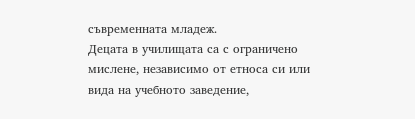съвременната младеж.
Децата в училищата са с ограничено мислене, независимо от етноса си или вида на учебното заведение,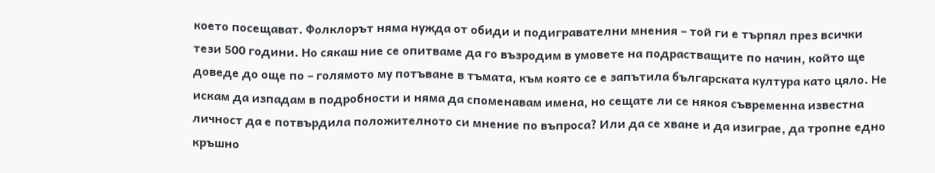което посещават. Фолклорът няма нужда от обиди и подигравателни мнения – той ги е търпял през всички тези 500 години. Но сякаш ние се опитваме да го възродим в умовете на подрастващите по начин, който ще доведе до още по – голямото му потъване в тъмата, към която се е запътила българската култура като цяло. Не искам да изпадам в подробности и няма да споменавам имена, но сещате ли се някоя съвременна известна личност да е потвърдила положителното си мнение по въпроса? Или да се хване и да изиграе, да тропне едно кръшно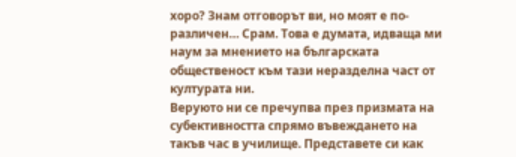хоро? Знам отговорът ви, но моят е по-различен… Срам. Това е думата, идваща ми наум за мнението на българската общественост към тази неразделна част от културата ни.
Веруюто ни се пречупва през призмата на субективността спрямо въвеждането на такъв час в училище. Представете си как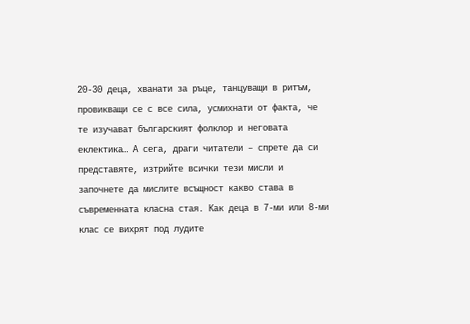20-30 деца, хванати за ръце, танцуващи в ритъм, провикващи се с все сила, усмихнати от факта, че те изучават българският фолклор и неговата еклектика… А сега, драги читатели – спрете да си представяте, изтрийте всички тези мисли и започнете да мислите всъщност какво става в съвременната класна стая. Как деца в 7-ми или 8-ми клас се вихрят под лудите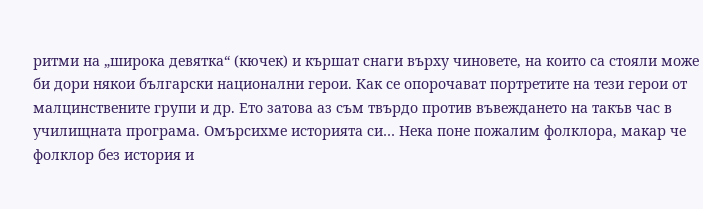ритми на „широка девятка“ (кючек) и кършат снаги върху чиновете, на които са стояли може би дори някои български национални герои. Как се опорочават портретите на тези герои от малцинствените групи и др. Ето затова аз съм твърдо против въвеждането на такъв час в училищната програма. Омърсихме историята си… Нека поне пожалим фолклора, макар че фолклор без история и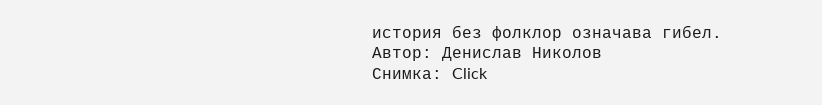история без фолклор означава гибел.
Автор: Денислав Николов
Снимка: Click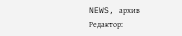NEWS, архив
Редактор: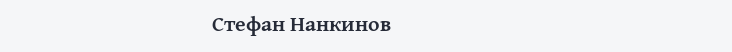Стефан Нанкинов